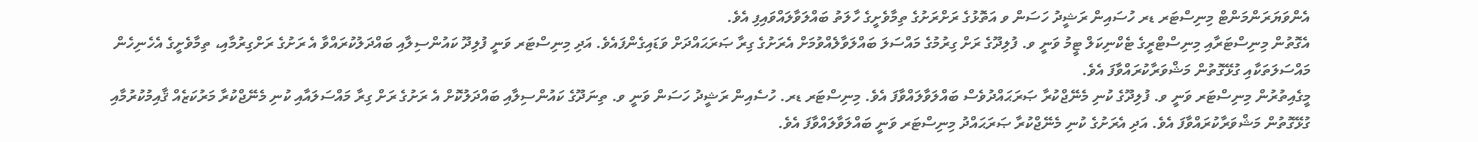އެންވަޔަރަންމަންޓް މިނިސްޓަރ ޑރ ހުސައިން ރަޝީދު ހަސަން ވ އަތޮޅުގެ ރަށްރަށުގެ ތިމާވެށީގެ ހާލަތު ބައްލަވާލައްވައިފި އެވެ.
އެގޮތުން މިނިސްޓަރާއި މިނިސްޓްރީގެ ޓެކްނިކަލް ޓީމު ވަނީ ވ. ފުލިދޫގެ ރަށް ގިރުމުގެ މައްސަލަ ބައްލަވާލެއްވުމަށް އެރަށުގެ ގިރާ ޞަރަޙައްދަށް ވަޑައިގެންފައެވެ. އަދި މިނިސްޓަރ ވަނީ ފުލިދޫ ކައުންސިލާއި ބައްދަލުކުރައްވާ އެ ރަށުގެ ރަށްގިރުމާއި، ތިމާވެށީގެ އެހެނިހެން މައްސަލަތަކާއި ގުޅޭގޮތުން މަޝްވަރާކުރައްވާފަ އެވެ.
މީގެއިތުރުން މިނިސްޓަރ ވަނީ ވ. ފުލިދޫގެ ކުނި މެނޭޖްކުރާ ޞަރަޙައްދުވެސް ބައްލަވާލައްވާފަ އެވެ. މިނިސްޓަރ ޑރ. ހުސެއިން ރަޝީދު ހަސަން ވަނީ ވ. ތިނަދޫގެ ކައުންސިލާއި ބައްދަލުކޮށް އެ ރަށުގެ ރަށް ގިރާ މައްސަލައާއި ކުނި މެނޭޖްކުރާ މަރުކަޒެއް ޤާއިމުކުރުމާއި ގުޅޭގޮތުން މަޝްވަރާކުރައްވާފަ އެވެ. އަދި އެރަށުގެ ކުނި މެނޭޖްކުރާ ޞަރަޙައްދު މިނިސްޓަރ ވަނީ ބައްލަވާލައްވާފަ އެވެ.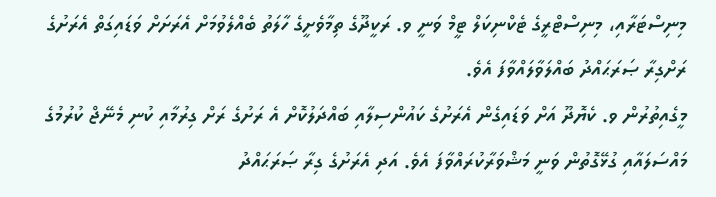މިނިސްޓަރާއި، މިނިސްޓްރީގެ ޓެކްނިކަލް ޓީމް ވަނީ ވ. ރަކީދޫގެ ތިމާވެށީގެ ހާލަތު ބެއްލެވުމަށް އެރަށަށް ވަޑައިގަތް އެރަށުގެ ރަށްގިރާ ޞަރަޙައްދު ބައްލަވާލައްވާފަ އެވެ.
މީގެއިތުރުން ވ. ކެޔޮދޫ އަށް ވަޑައިގެން އެރަށުގެ ކައުންސިލާއި ބައްދަލުކޮށް އެ ރަށުގެ ރަށް ގިރުމާއި ކުނި މެނޭޖް ކުރުމުގެ މައްސަލައާއި ގުޅޭގޮތުން ވަނީ މަޝްވަރާކުރައްވާފަ އެވެ. އަދި އެރަށުގެ ގިރާ ޞަރަޙައްދު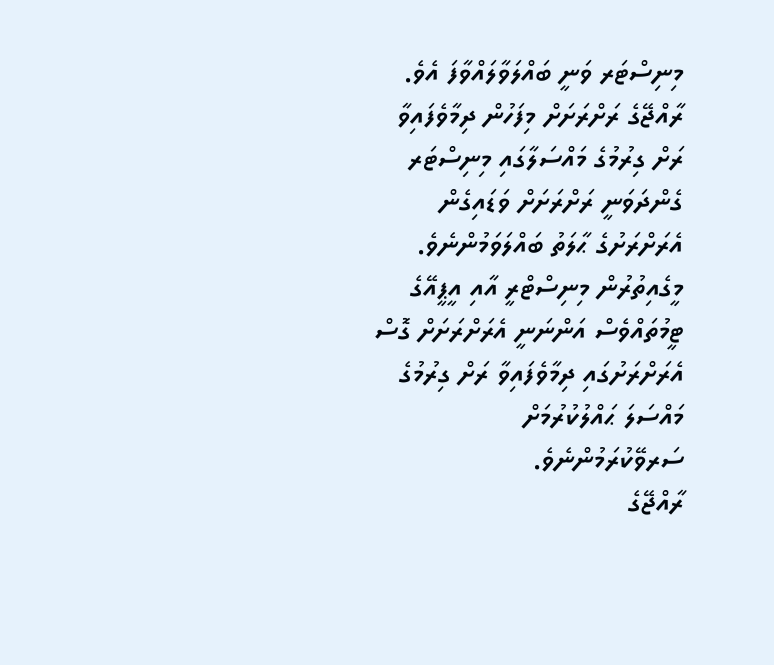މިނިސްޓަރ ވަނީ ބައްލަވާލައްވާފަ އެވެ.
ރާއްޖޭގެ ރަށްރަށަށް މިފަހުން ދިމާވެފައިވާ ރަށް ގިރުމުގެ މައްސަލާގައި މިނިސްޓަރ ގެންދަވަނީ ރަށްރަށަށް ވަޑައިގެން އެރަށްރަށުގެ ޙާލަތު ބައްލަވަމުންނެވެ. މީގެއިތުރުން މިނިސްޓްރީ އާއި އީޕީއޭގެ ޓީމުތައްވެސް އަންނަނީ އެރަށްރަށަށް ގޮސް އެރަށްރަށުގައި ދިމާވެފައިވާ ރަށް ގިރުމުގެ މައްސަލަ ޙައްލުކުރުމަށް ސަރވޭކުރަމުންނެވެ.
ރާއްޖޭގެ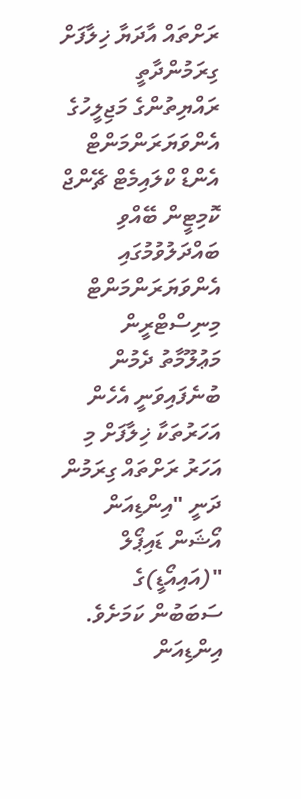ރަށްތައް އާދަޔާ ޚިލާފަށް ގިރަމުންދާތީ ރައްޔިތުންގެ މަޖިލީހުގެ އެންވަޔަރަންމަންޓް އެންޑް ކްލައިމެޓް ޗޭންޖް ކޮމިޓީން ބޭއްވި ބައްދަލުވުމުގައި އެންވަޔަރަންމަންޓް މިނިސްޓްރީން މަޢުލޫމާތު ދެމުން ބުނެފައިވަނީ އެހެން އަހަރުތަކާ ޚިލާފަށް މި އަހަރު ރަށްތައް ގިރަމުން ދަނީ "އިންޑިއަން އޯޝަން ޑައިޕޯލް "(އައިއޯޑީ)ގެ ސަބަބުން ކަމަށެވެ.
އިންޑިއަން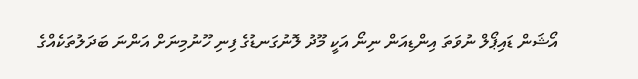އޯޝަން ޑައިޕޯލް ނުވަތަ އިންޑިއަން ނިނޯ އަކީ މޫދު ލޮނުގަނޑުގެ ފިނި ހޫނުމިނަށް އަންނަ ބަދަލުތަކެއްގެ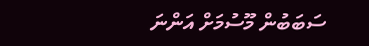ސަބަބުން މޫސުމަށް އަންނަ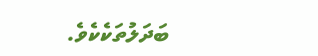ބަދަލުތަކެކެވެ.